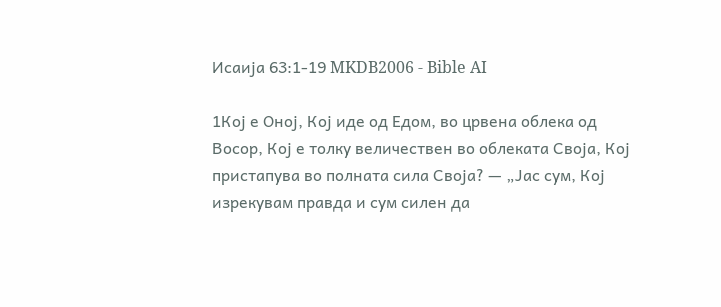Исаија 63:1-19 MKDB2006 - Bible AI

1Кој е Оној, Кој иде од Едом, во црвена облека од Восор, Кој е толку величествен во облеката Своја, Кој пристапува во полната сила Своја? — „Јас сум, Кој изрекувам правда и сум силен да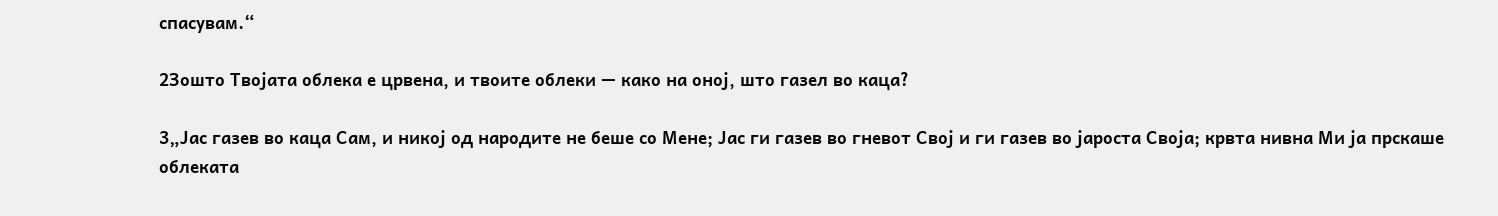спасувам.“

2Зошто Твојата облека е црвена, и твоите облеки — како на оној, што газел во каца?

3„Јас газев во каца Сам, и никој од народите не беше со Мене; Јас ги газев во гневот Свој и ги газев во јароста Своја; крвта нивна Ми ја прскаше облеката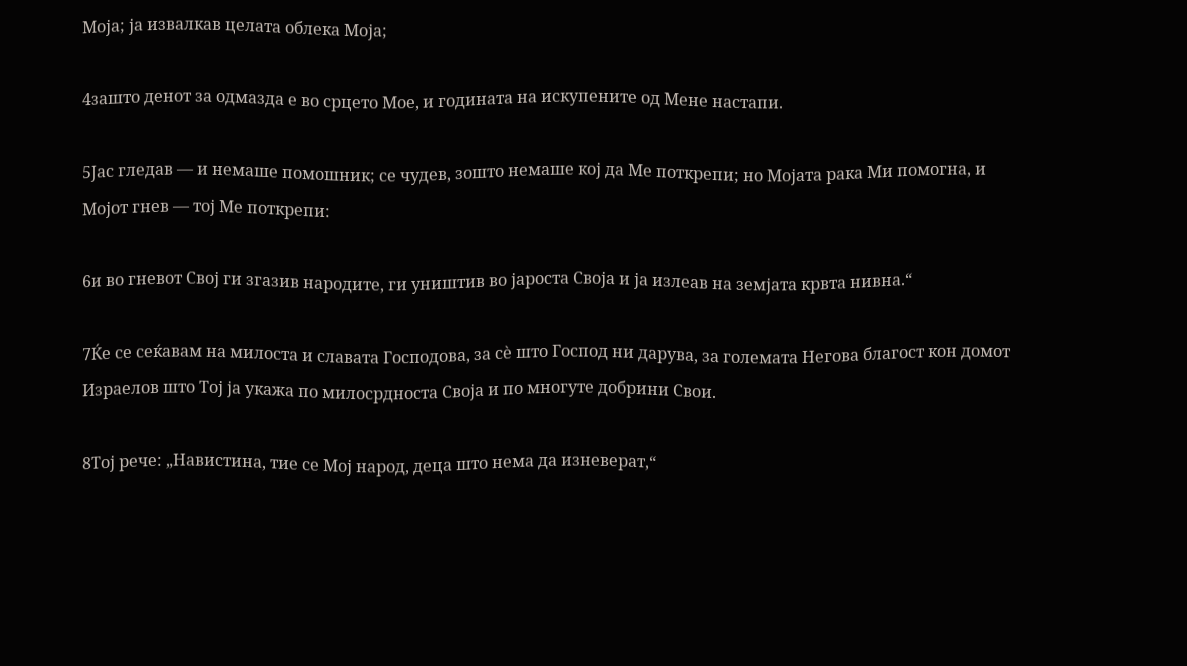Моја; ја извалкав целата облека Моја;

4зашто денот за одмазда е во срцето Мое, и годината на искупените од Мене настапи.

5Јас гледав — и немаше помошник; се чудев, зошто немаше кој да Ме поткрепи; но Мојата рака Ми помогна, и Мојот гнев — тој Ме поткрепи:

6и во гневот Свој ги згазив народите, ги уништив во јароста Своја и ја излеав на земјата крвта нивна.“

7Ќе се сеќавам на милоста и славата Господова, за сѐ што Господ ни дарува, за големата Негова благост кон домот Израелов што Тој ја укажа по милосрдноста Своја и по многуте добрини Свои.

8Тој рече: „Навистина, тие се Мој народ, деца што нема да изневерат,“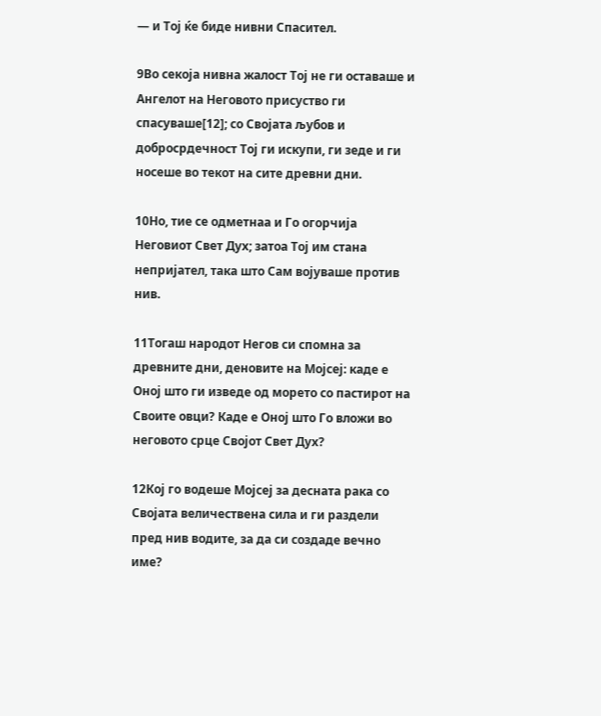— и Тој ќе биде нивни Спасител.

9Во секоја нивна жалост Тој не ги оставаше и Ангелот на Неговото присуство ги спасуваше[12]; со Својата љубов и добросрдечност Тој ги искупи, ги зеде и ги носеше во текот на сите древни дни.

10Но, тие се одметнаа и Го огорчија Неговиот Свет Дух; затоа Тој им стана непријател, така што Сам војуваше против нив.

11Тогаш народот Негов си спомна за древните дни, деновите на Мојсеј: каде е Оној што ги изведе од морето со пастирот на Своите овци? Каде е Оној што Го вложи во неговото срце Својот Свет Дух?

12Кој го водеше Мојсеј за десната рака со Својата величествена сила и ги раздели пред нив водите, за да си создаде вечно име?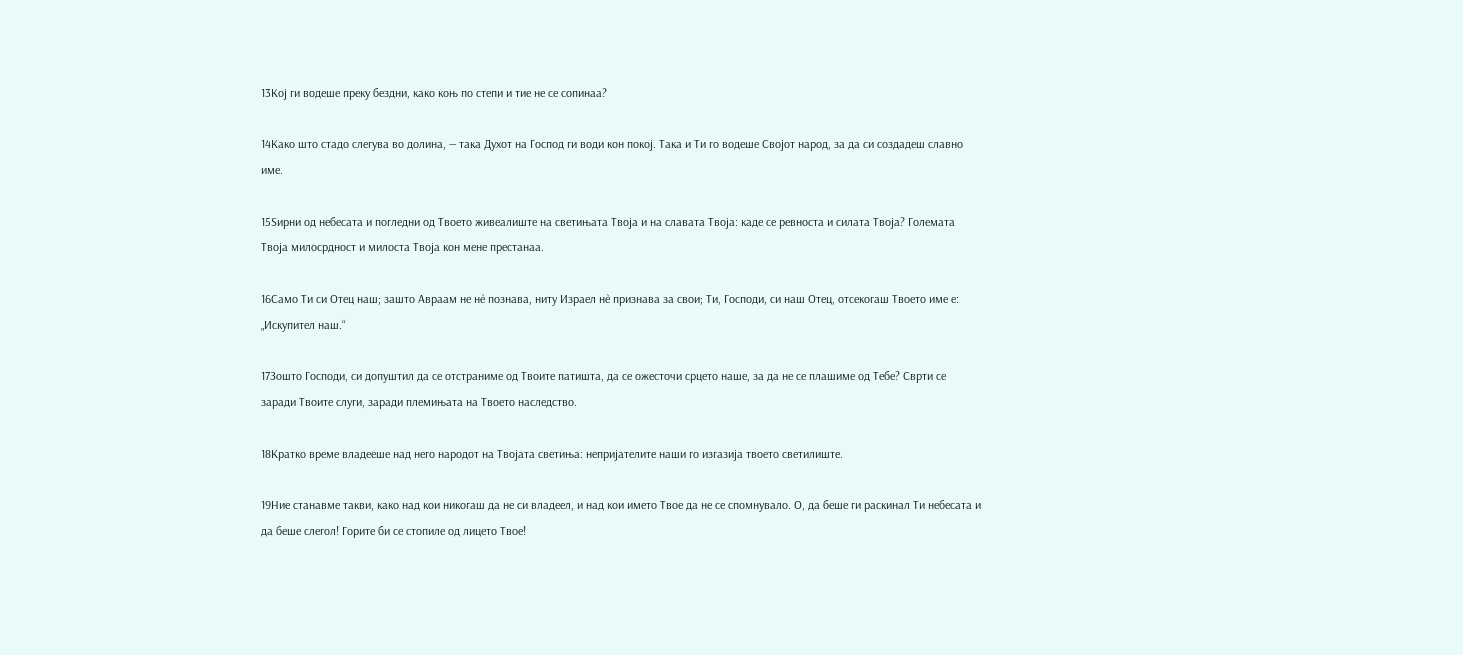13Кој ги водеше преку бездни, како коњ по степи и тие не се сопинаа?

14Како што стадо слегува во долина, — така Духот на Господ ги води кон покој. Така и Ти го водеше Својот народ, за да си создадеш славно име.

15Ѕирни од небесата и погледни од Твоето живеалиште на светињата Твоја и на славата Твоја: каде се ревноста и силата Твоја? Големата Твоја милосрдност и милоста Твоја кон мене престанаа.

16Само Ти си Отец наш; зашто Авраам не нѐ познава, ниту Израел нѐ признава за свои; Ти, Господи, си наш Отец, отсекогаш Твоето име е: „Искупител наш.“

17Зошто Господи, си допуштил да се отстраниме од Твоите патишта, да се ожесточи срцето наше, за да не се плашиме од Тебе? Сврти се заради Твоите слуги, заради племињата на Твоето наследство.

18Кратко време владееше над него народот на Твојата светиња: непријателите наши го изгазија твоето светилиште.

19Ние станавме такви, како над кои никогаш да не си владеел, и над кои името Твое да не се спомнувало. О, да беше ги раскинал Ти небесата и да беше слегол! Горите би се стопиле од лицето Твое!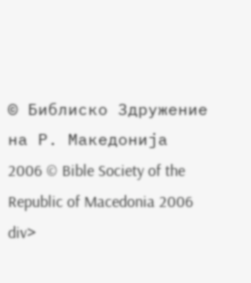© Библиско Здружение на Р. Македонија 2006 © Bible Society of the Republic of Macedonia 2006
div>